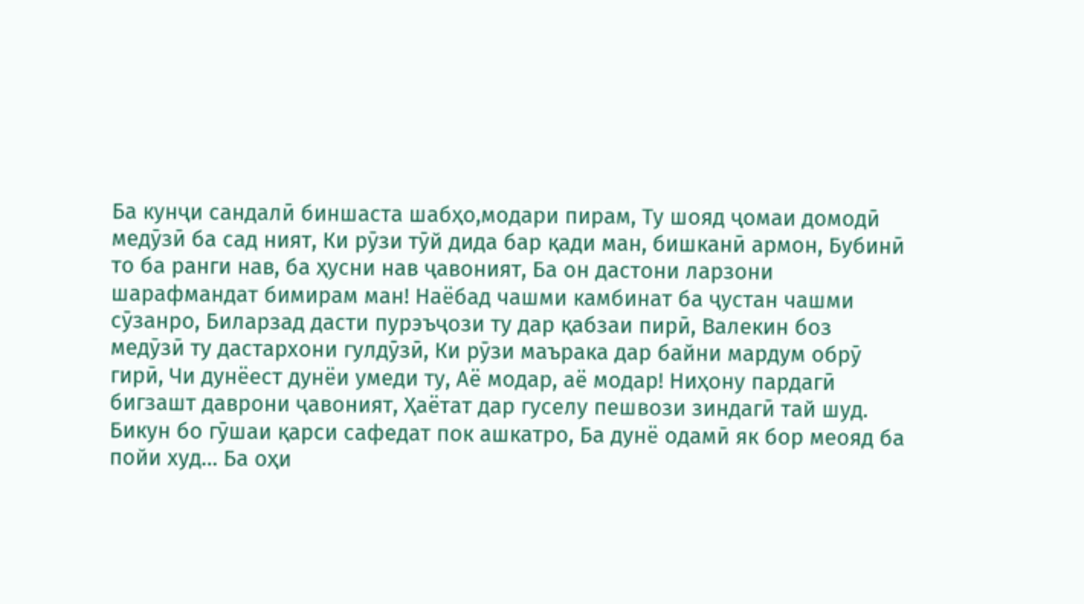Ба кунҷи сандалӣ биншаста шабҳо,модари пирам, Ту шояд ҷомаи домодӣ медӯзӣ ба сад ният, Ки рӯзи тӯй дида бар қади ман, бишканӣ армон, Бубинӣ то ба ранги нав, ба ҳусни нав ҷавоният, Ба он дастони ларзони шарафмандат бимирам ман! Наёбад чашми камбинат ба ҷустан чашми сӯзанро, Биларзад дасти пурэъҷози ту дар қабзаи пирӣ, Валекин боз медӯзӣ ту дастархони гулдӯзӣ, Ки рӯзи маърака дар байни мардум обрӯ гирӣ, Чи дунёест дунёи умеди ту, Аё модар, аё модар! Ниҳону пардагӣ бигзашт даврони ҷавоният, Ҳаётат дар гуселу пешвози зиндагӣ тай шуд. Бикун бо гӯшаи қарси сафедат пок ашкатро, Ба дунё одамӣ як бор меояд ба пойи худ… Ба оҳи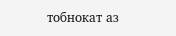тобнокат аз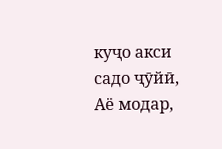куҷо акси садо ҷӯйӣ, Аё модар,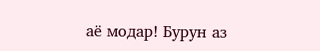аё модар! Бурун аз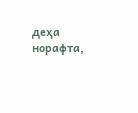деҳа норафта,